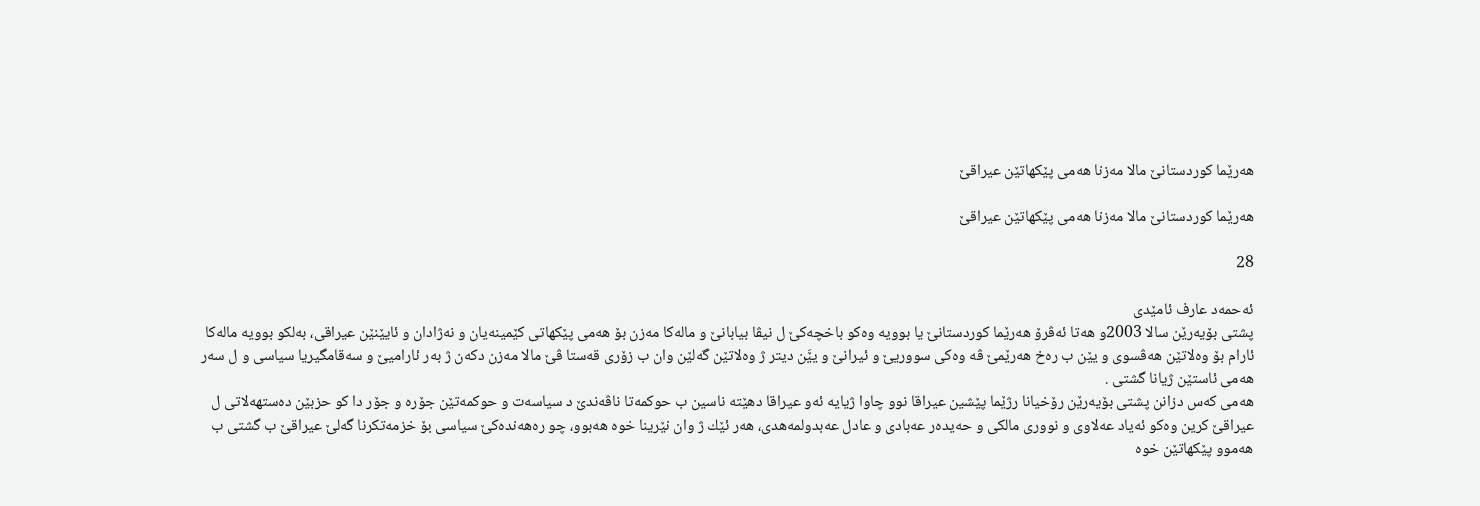هه‌رێما كوردستانێ مالا مه‌زنا هه‌مى پێكهاتێن عیراقێ

هه‌رێما كوردستانێ مالا مه‌زنا هه‌مى پێكهاتێن عیراقێ

28

ئه‌حمه‌د عارف ئامێدى
پشتى بۆیه‌رێن سالا 2003و هه‌تا ئه‌ڤرۆ هه‌رێما كوردستانێ یا بوویه‌ وه‌كو باخچه‌كێ ل نیڤا بیابانێ و ماله‌كا مه‌زن بۆ هه‌مى پێكهاتى كێمینه‌یان و نه‌ژادان و ئایێنێن عیراقى، به‌لكو بوویه‌ ماله‌كا ئارام بۆ وه‌لاتێن هه‌ڤسوى و یێن ب ره‌خ هه‌رێمێ ڤه‌ وه‌كى سووریێ و ئیرانێ و یێَن دیتر ژ وه‌لاتێن گه‌لێن وان ب زۆرى قه‌ستا ڤێ مالا مه‌زن دكه‌ن ژ به‌ر ئارامیێ و سه‌قامگیریا سیاسى و ل سه‌ر هه‌مى ئاستێن ژیانا گشتى .
هه‌مى كه‌س دزانن پشتى بۆیه‌رێن رۆخیانا رژێما پێشین عیراقا نوو چاوا ژیایه‌ ئه‌و عیراقا دهێته‌ ناسین ب حوكمه‌تا ناڤه‌ندێ د سیاسه‌ت و حوكمه‌تێن جۆره‌ و جۆر دا كو حزبێن ده‌ستهه‌لاتى ل عیراقێ كرین وه‌كو ئه‌یاد عه‌لاوى و نوورى مالكى و حه‌یده‌ر عه‌بادى و عادل عه‌بدولمه‌هدى، هه‌ر ئێك ژ وان نێرینا خوه‌ هه‌بوو، چو ره‌هه‌نده‌كێ سیاسى بۆ خزمه‌تكرنا گه‌لێ عیراقێ ب گشتى ب هه‌موو پێكهاتێن خوه‌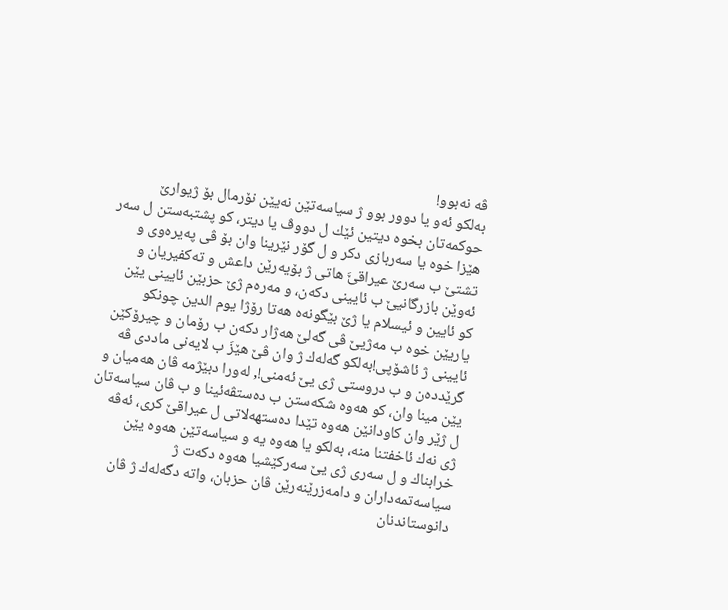ڤه‌ نه‌بوو!
به‌لكو ئه‌و یا دوور بوو ژ سیاسه‌تێن نه‌یێن نۆرمال بۆ ژیوارێ حوكمه‌تان بخوه‌ دیتین ئێك ل دووڤ یا دیتر، كو پشتبه‌ستن ل سه‌ر هێزا خوه‌ یا سه‌ربازى دكر و ل گۆر نێرینا وان بۆ ڤى په‌یره‌وى و تشتێ ب سه‌رێ عیراقێَ هاتى ژ بۆیه‌رێن داعش و ته‌كفیریان و ئه‌وێن بازرگانیێ ب ئایینى دكه‌ن، و مه‌ره‌م ژێ حزبێن ئایینى یێن كو ئایین و ئیسلام یا ژێ بێگونه‌ه هه‌تا رۆژا یوم الدین چونكو یاریێن خوه‌ ب مه‌ژیێ ڤى گه‌لێ هه‌ژار دكه‌ن ب رۆمان و چیرۆكێن ئایینى ژ ئاشۆپى!به‌لكو گه‌له‌ك ژ وان ڤێ هێزَ ب لایه‌نى ماددى ڤه‌ گرێدده‌ن و ب دروستى ژى یێ ئه‌منى!, له‌ورا دبێژمه‌ ڤان هه‌میان و یێن مینا وان، كو هه‌وه‌ شكه‌ستن ب ده‌ستڤه‌ئینا و ب ڤان سیاسه‌تان ل ژێر وان كاودانێن هه‌وه‌ تێدا ده‌ستهه‌لاتى ل عیراقێ كرى، ئه‌ڤه‌ ژى نه‌ك ئاخفتنا منه‌، به‌لكو یا هه‌وه‌ یه‌ و سیاسه‌تێن هه‌وه‌ یێن خرابناك و ل سه‌رى ژى یێ سه‌ركێشیا هه‌وه‌ دكه‌ت ژ سیاسه‌تمه‌داران و دامه‌زرێنه‌رێن ڤان حزبان، واته‌ دگه‌له‌ك ژ ڤان دانوستاندنان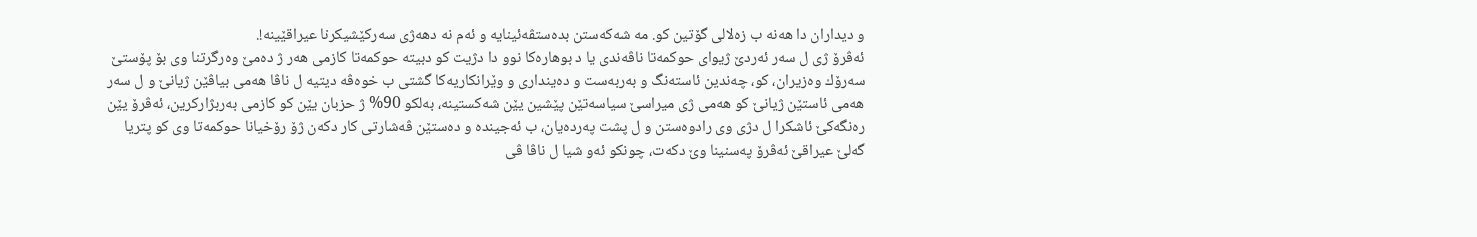و دیداران دا هه‌نه‌ ب زه‌لالى گۆتین كو. مه‌ شه‌كه‌ستن بده‌ستڤه‌ئینایه‌ و ئه‌م نه‌ دهه‌ژی سه‌ركێشیكرنا عیراقێینه‌!.
ئه‌ڤرۆ ژى ل سه‌ر ئه‌ردێ ژیواى حوكمه‌تا ناڤه‌ندى یا د بوهاره‌كا نوو دا دژیت كو دبیته‌ حوكمه‌تا كازمى هه‌ر ژ ده‌مێ وه‌رگرتنا وى بۆ پۆستێ سه‌رۆك وه‌زیران، كو، چه‌ندین ئاسته‌نگ و به‌ربه‌ست و ده‌یندارى و وێرانكاریه‌كا گشتى ب خوه‌ڤه‌ دیتیه‌ ل ناڤا هه‌مى بیاڤێن ژیانێ و ل سه‌ر هه‌مى ئاستێن ژیانێ كو هه‌مى ژى میراسێ سیاسه‌تێن پێشین یێن شه‌كستینه‌، به‌لكو 90% ژ حزبان یێن كو كازمى به‌ربژاركرین، ئه‌ڤرۆ یێن ره‌نگه‌كێ ئاشكرا ل دژى وى رادوه‌ستن و ل پشت په‌رده‌یان، ب ئه‌جینده‌ و ده‌ستێن ڤه‌شارتى كار دكه‌ن ژۆ رۆخیانا حوكمه‌تا وى كو پتریا گه‌لێ عیراقێ ئه‌ڤرۆ په‌سنینا وێ دكه‌ت، چونكو ئه‌و شیا ل ناڤا ڤى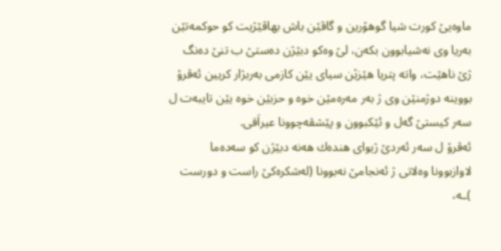ماوه‌یێ كورت شیا گوهۆرین و گاڤێن باش بهاڤێژیت كو حوكمه‌تێن به‌ریا وى نه‌شیابوون بكه‌ن، لێ وه‌كو دبێژن ده‌ستێ ب تنێ ده‌نگ ژێ ناهێت، واته‌ پتریا هێزێن سیاى یێن كازمى به‌ربژار كریین ئه‌ڤرۆ بووینه‌ دوژمنێن وى ژ به‌ر مه‌ره‌مێن خوه‌ و حزبێن خوه‌ یێن تایبه‌ت ل سه‌ر كیستێ گه‌ل و ئێكبوون و پێشڤه‌چوونا عیراَقى.
ئه‌ڤرۆ ل سه‌ر ئه‌ردێ ژیواى هنده‌ك هه‌نه‌ دبێژن كو سه‌ده‌ما لاوازبوونا وه‌لاتى ژ ئه‌نجامێ نه‌بوونا (له‌شكره‌كێ راست و دورست )ـه‌،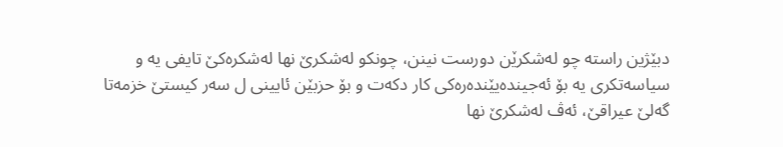دبێژین راسته‌ چو له‌شكرێن دورست نینن، چونكو له‌شكرێ نها له‌شكره‌كێ تایفى یه‌ و سیاسه‌تكرى یه‌ بۆ ئه‌جینده‌یێنده‌ره‌كى كار دكه‌ت و بۆ حزبێن ئایینى ل سه‌ر كیستێ خزمه‌تا گه‌لێ عیراقێ، ئه‌ڤ له‌شكرێ نها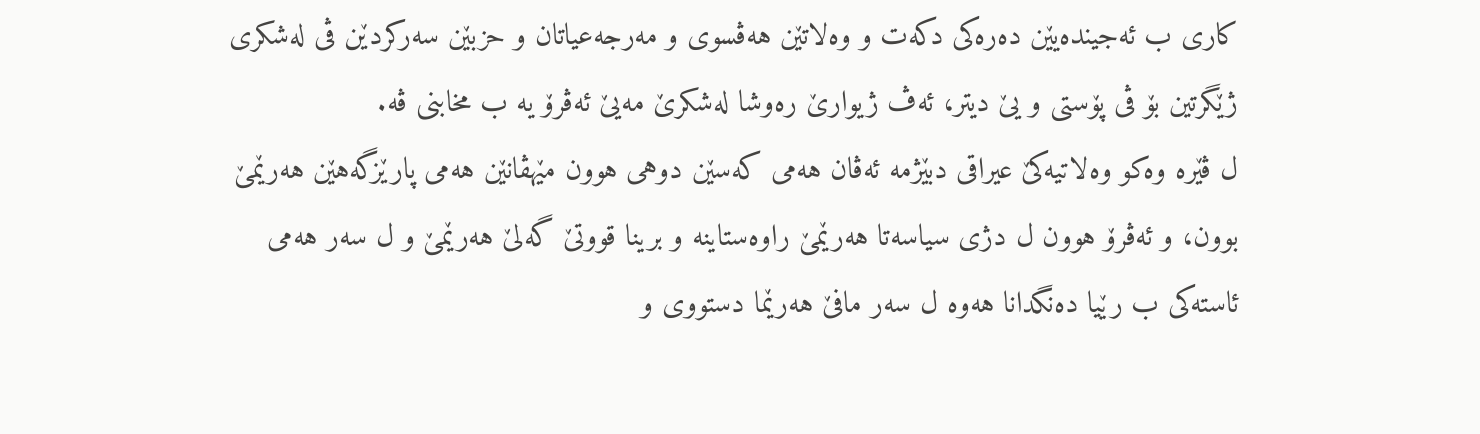كارى ب ئه‌جینده‌یێن ده‌ره‌كى دكه‌ت و وه‌لاتێن هه‌ڤسوى و مه‌رجه‌عیاتان و حزبێن سه‌ركردێن ڤى له‌شكرى ژێگرتین بۆ ڤى پۆستى و یێ دیتر، ئه‌ڤ ژیوارێ ره‌وشا له‌شكرێ مه‌یێ ئه‌ڤرۆ یه‌ ب مخابنى ڤه‌.
ل ڤێره‌ وه‌كو وه‌لاتیه‌كێ عیراقى دبێژمه‌ ئه‌ڤان هه‌مى كه‌سێن دوهى هوون مێهڤانێن هه‌مى پارێزگه‌هێن هه‌رێمێ بوون، و ئه‌ڤرۆ هوون ل دژى سیاسه‌تا هه‌رێمێ راوه‌ستاینه‌ و برینا قووتێ گه‌لێ هه‌رێمێ و ل سه‌ر هه‌مى ئاسته‌كى ب رێیا ده‌نگدانا هه‌وه‌ ل سه‌ر مافێ هه‌رێما دستووى و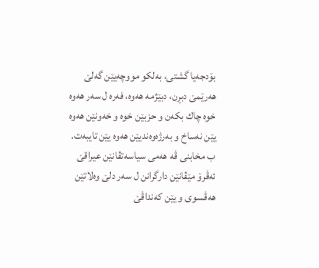بۆدجه‌یا گشتى، به‌لكو مووچه‌یێن گه‌لێ هه‌رێمێ دبڕن، دبێژمه‌ هه‌وه‌، فه‌ره‌ ل سه‌ر هه‌وه‌ خوه‌ چاك بكه‌ن و حزبێن خوه‌ و خه‌ونێن هه‌وه‌ یێن نه‌ساخ و به‌رژه‌وه‌ندیێن هه‌وه‌ یێن تایبه‌ت.
ب مخابنى ڤه‌ هه‌مى سیاسه‌تڤانێن عیراقێ ئه‌ڤرۆ مێڤانێن دارگرانن ل سه‌ر دلێ وه‌لاتێن هه‌ڤسوى و یێن كه‌نداڤێ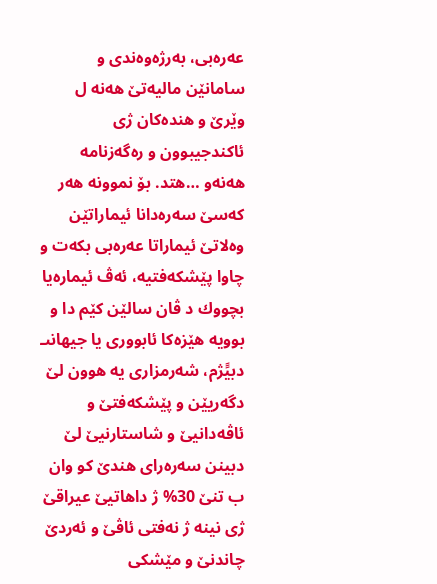عه‌ره‌بى، به‌رژه‌وه‌ندى و سامانێن مالیه‌تێ هه‌نه‌ ل وێرێ و هنده‌كان ژى ئاكندجیبوون و ره‌گه‌زنامه‌ هه‌نه‌و …هتد. بۆ نموونه‌ هه‌ر كه‌سێ سه‌ره‌دانا ئیماراتێن وه‌لاتێ ئیماراتا عه‌ره‌بى بكه‌ت و چاوا پێشكه‌فتیه‌، ئه‌ڤ ئیماره‌یا بچووك د ڤان سالێن كێم دا و بوویه‌ هێزه‌كا ئابوورى یا جیهانىـ دبیًَژم، شه‌رمزاری یه‌ هوون لێ دگه‌ریێن و پێشكه‌فتێ و ئاڤه‌دانیێ و شاستارنیێ لێ دبینن سه‌ره‌راى هندێ كو وان ب تنێ 30% ژ داهاتیێ عیراقێ ژى نینه‌ ژ نه‌فتى ئاڤێ و ئه‌ردێ چاندنێ و مێشكى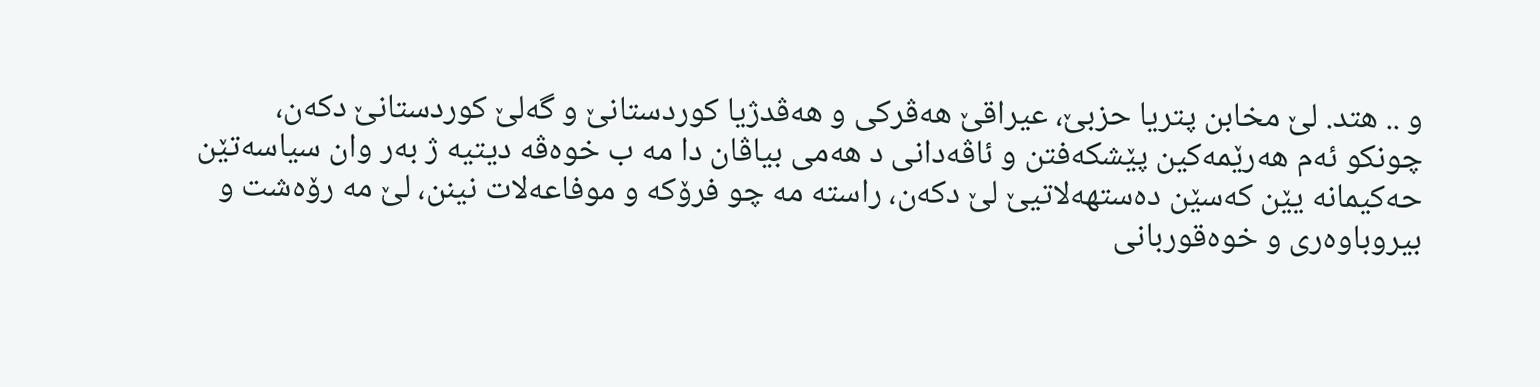و .. هتد. لێ مخابن پتریا حزبێ، عیراقێ هه‌ڤركى و هه‌ڤدژیا كوردستانێ و گه‌لێ كوردستانێ دكه‌ن، چونكو ئه‌م هه‌رێمه‌كین پێشكه‌فتن و ئاڤه‌دانى د هه‌مى بیاڤان دا مه‌ ب خوه‌ڤه‌ دیتیه‌ ژ به‌ر وان سیاسه‌تێن حه‌كیمانه‌ یێن كه‌سێن ده‌ستهه‌لاتیێ لێ دكه‌ن، راسته‌ مه‌ چو فرۆكه‌ و موفاعه‌لات نینن، لێ مه‌ رۆه‌شت و بیروباوه‌رى و خوه‌قوربانى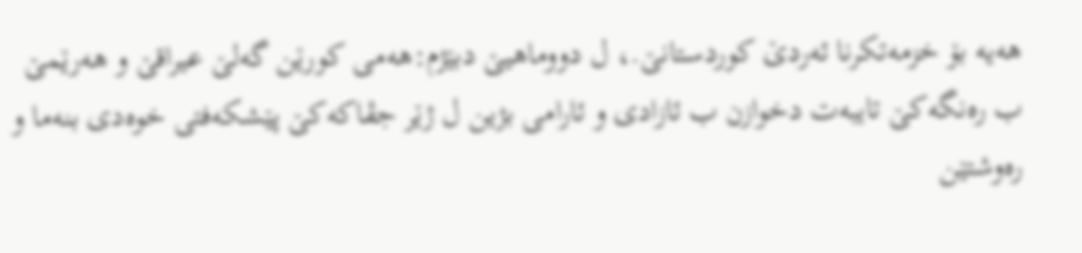هه‌یه‌ بۆ خزمه‌تكرنا ئه‌ردێ كوردستانێ.، ل دووماهیێ دبێژم:هه‌مى كورێن گه‌لێ عیراقێ و هه‌رێمێ ب ره‌نگه‌كێ تایبه‌ت دخوازن ب ئازادى و ئارامى بژین ل ژێر جڤاكه‌كێ پێشكه‌فتى خوه‌دى بنه‌ما و ره‌وشتێن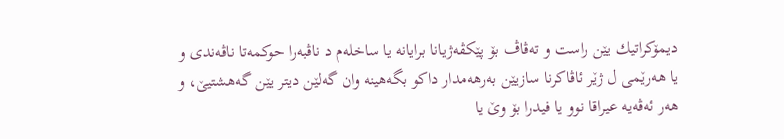دیمۆكراتیك یێن راست و ته‌ڤاڤ بۆ پێكڤه‌ژیانا برایانه‌ یا ساخله‌م د ناڤبه‌را حوكمه‌تا ناڤه‌ندى و یا هه‌رێمى ل ژێر ئاڤاكرنا سازیێن به‌رهه‌مدار داكو بگه‌هینه‌ وان گه‌لێن دیتر یێن گه‌هشتیێ، و هه‌ر ئه‌ڤه‌یه‌ عیراقا نوو یا فیدرا بۆ وێ یا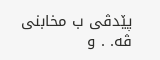پێدڤى ب مخابنى ڤه‌. . و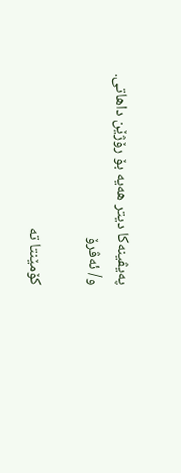په‌یڤینه‌كا دیتر هه‌یه‌ بۆ رۆژێن داهاتى.
و/ ئه‌ڤرۆ

کۆمێنتا تە